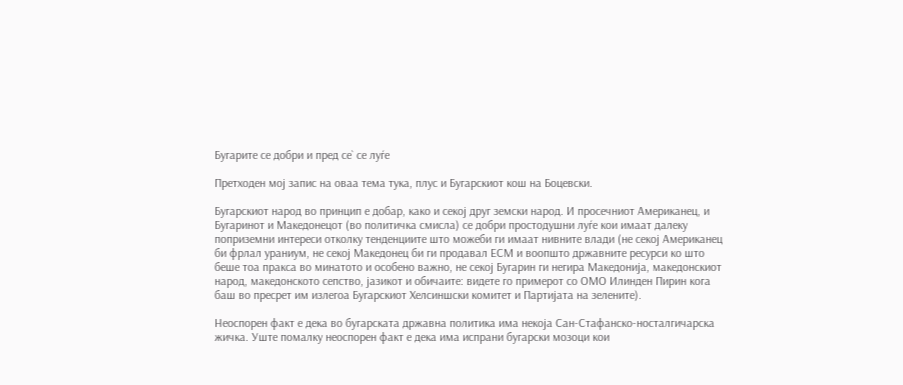Бугарите се добри и пред се` се луѓе

Претходен мој запис на оваа тема тука, плус и Бугарскиот кош на Боцевски.

Бугарскиот народ во принцип е добар, како и секој друг земски народ. И просечниот Американец, и Бугаринот и Македонецот (во политичка смисла) се добри простодушни луѓе кои имаат далеку поприземни интереси отколку тенденциите што можеби ги имаат нивните влади (не секој Американец би фрлал ураниум, не секој Македонец би ги продавал ЕСМ и воопшто државните ресурси ко што беше тоа пракса во минатото и особено важно, не секој Бугарин ги негира Македонија, македонскиот народ, македонското сепство, јазикот и обичаите: видете го примерот со ОМО Илинден Пирин кога баш во пресрет им излегоа Бугарскиот Хелсиншски комитет и Партијата на зелените).

Неоспорен факт е дека во бугарската државна политика има некоја Сан-Стафанско-носталгичарска жичка. Уште помалку неоспорен факт е дека има испрани бугарски мозоци кои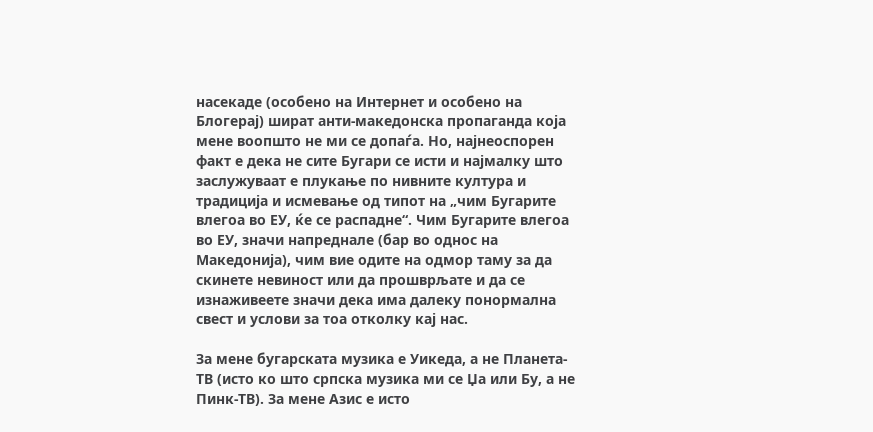насекаде (особено на Интернет и особено на Блогерај) шират анти-македонска пропаганда која мене воопшто не ми се допаѓа. Но, најнеоспорен факт е дека не сите Бугари се исти и најмалку што заслужуваат е плукање по нивните култура и традиција и исмевање од типот на „чим Бугарите влегоа во ЕУ, ќе се распадне“. Чим Бугарите влегоа во ЕУ, значи напреднале (бар во однос на Македонија), чим вие одите на одмор таму за да скинете невиност или да прошврљате и да се изнаживеете значи дека има далеку понормална свест и услови за тоа отколку кај нас.

За мене бугарската музика е Уикеда, а не Планета-ТВ (исто ко што српска музика ми се Џа или Бу, а не Пинк-ТВ). За мене Азис е исто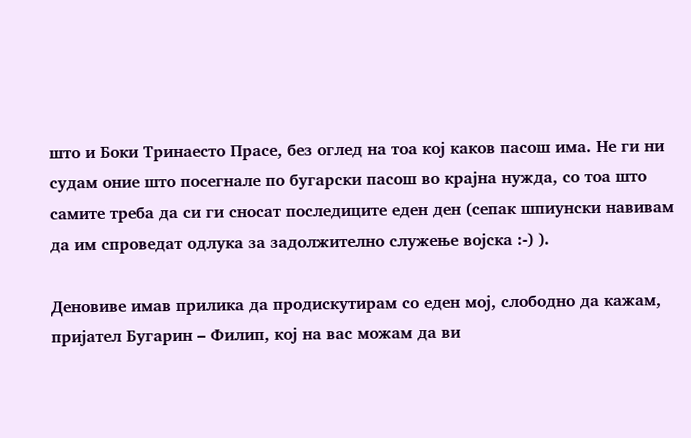што и Боки Тринаесто Прасе, без оглед на тоа кој каков пасош има. Не ги ни судам оние што посегнале по бугарски пасош во крајна нужда, со тоа што самите треба да си ги сносат последиците еден ден (сепак шпиунски навивам да им спроведат одлука за задолжително служење војска :-) ).

Деновиве имав прилика да продискутирам со еден мој, слободнo да кажам, пријател Бугарин – Филип, кој на вас можам да ви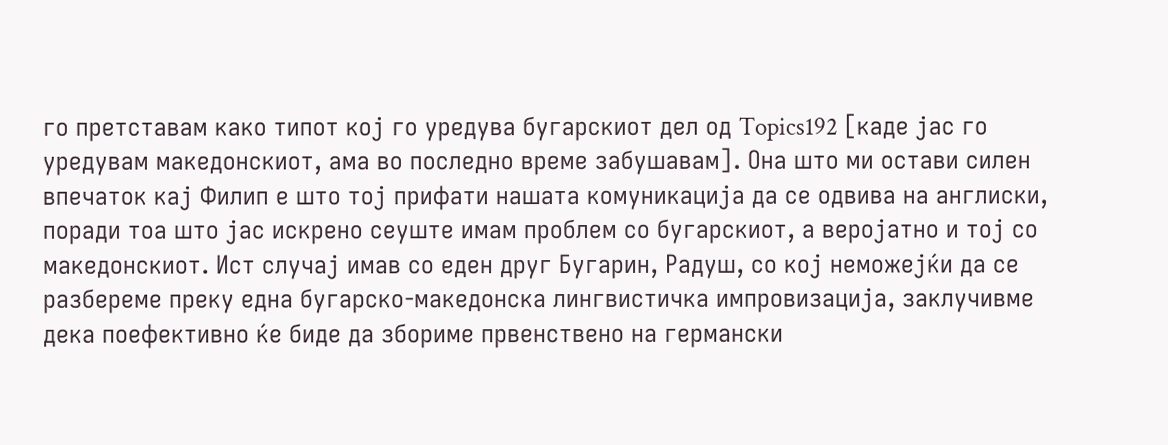го претставам како типот кој го уредува бугарскиот дел од Topics192 [каде јас го уредувам македонскиот, ама во последно време забушавам]. Она што ми остави силен впечаток кај Филип е што тој прифати нашата комуникација да се одвива на англиски, поради тоа што јас искрено сеуште имам проблем со бугарскиот, а веројатно и тој со македонскиот. Ист случај имав со еден друг Бугарин, Радуш, со кој неможејќи да се разбереме преку една бугарско-македонска лингвистичка импровизација, заклучивме дека поефективно ќе биде да збориме првенствено на германски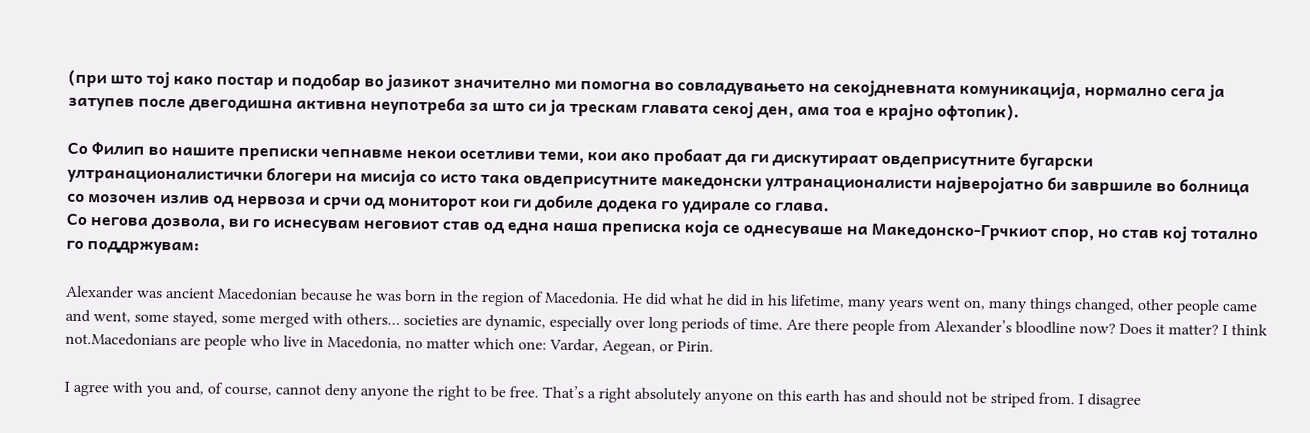(при што тој како постар и подобар во јазикот значително ми помогна во совладувањето на секојдневната комуникација, нормално сега ја затупев после двегодишна активна неупотреба за што си ја трескам главата секој ден, ама тоа е крајно офтопик).

Со Филип во нашите преписки чепнавме некои осетливи теми, кои ако пробаат да ги дискутираат овдеприсутните бугарски ултранационалистички блогери на мисија со исто така овдеприсутните македонски ултранационалисти најверојатно би завршиле во болница со мозочен излив од нервоза и срчи од мониторот кои ги добиле додека го удирале со глава.
Со негова дозвола, ви го иснесувам неговиот став од една наша преписка која се однесуваше на Македонско-Грчкиот спор, но став кој тотално го поддржувам:

Alexander was ancient Macedonian because he was born in the region of Macedonia. He did what he did in his lifetime, many years went on, many things changed, other people came and went, some stayed, some merged with others… societies are dynamic, especially over long periods of time. Are there people from Alexander’s bloodline now? Does it matter? I think not.Macedonians are people who live in Macedonia, no matter which one: Vardar, Aegean, or Pirin.

I agree with you and, of course, cannot deny anyone the right to be free. That’s a right absolutely anyone on this earth has and should not be striped from. I disagree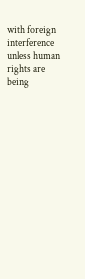with foreign interference unless human rights are being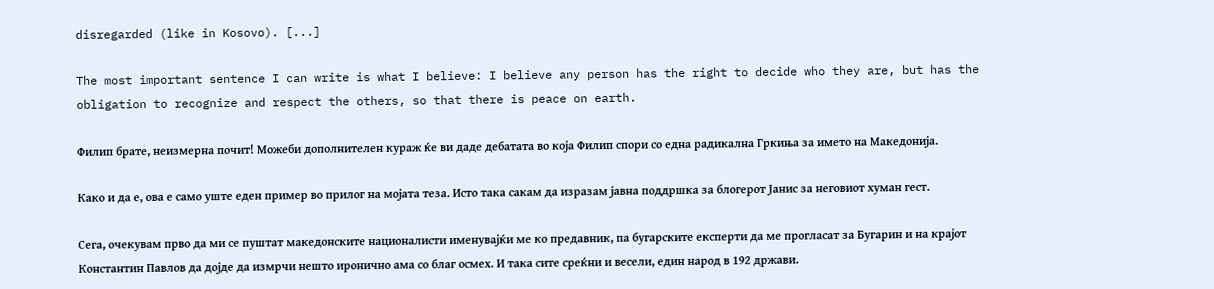disregarded (like in Kosovo). [...]

The most important sentence I can write is what I believe: I believe any person has the right to decide who they are, but has the obligation to recognize and respect the others, so that there is peace on earth.

Филип брате, неизмерна почит! Можеби дополнителен кураж ќе ви даде дебатата во која Филип спори со една радикална Гркиња за името на Македонија.

Како и да е, ова е само уште еден пример во прилог на мојата теза. Исто така сакам да изразам јавна поддршка за блогерот Јанис за неговиот хуман гест.

Сега, очекувам прво да ми се пуштат македонските националисти именувајќи ме ко предавник, па бугарските експерти да ме прогласат за Бугарин и на крајот Константин Павлов да дојде да измрчи нешто иронично ама со благ осмех. И така сите среќни и весели, един народ в 192 држави.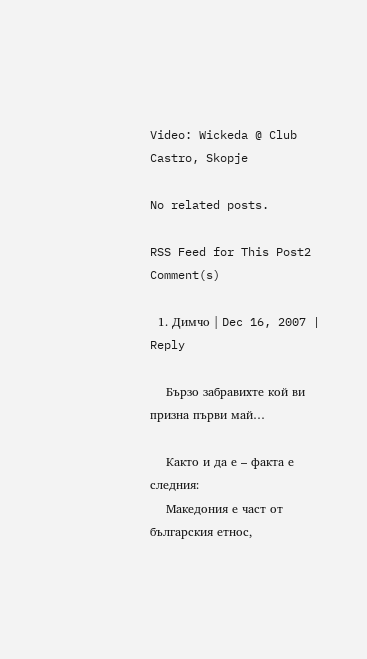Video: Wickeda @ Club Castro, Skopje

No related posts.

RSS Feed for This Post2 Comment(s)

  1. Димчо | Dec 16, 2007 | Reply

    Бързо забравихте кой ви призна първи май…

    Както и да е – факта е следния:
    Македония е част от българския етнос,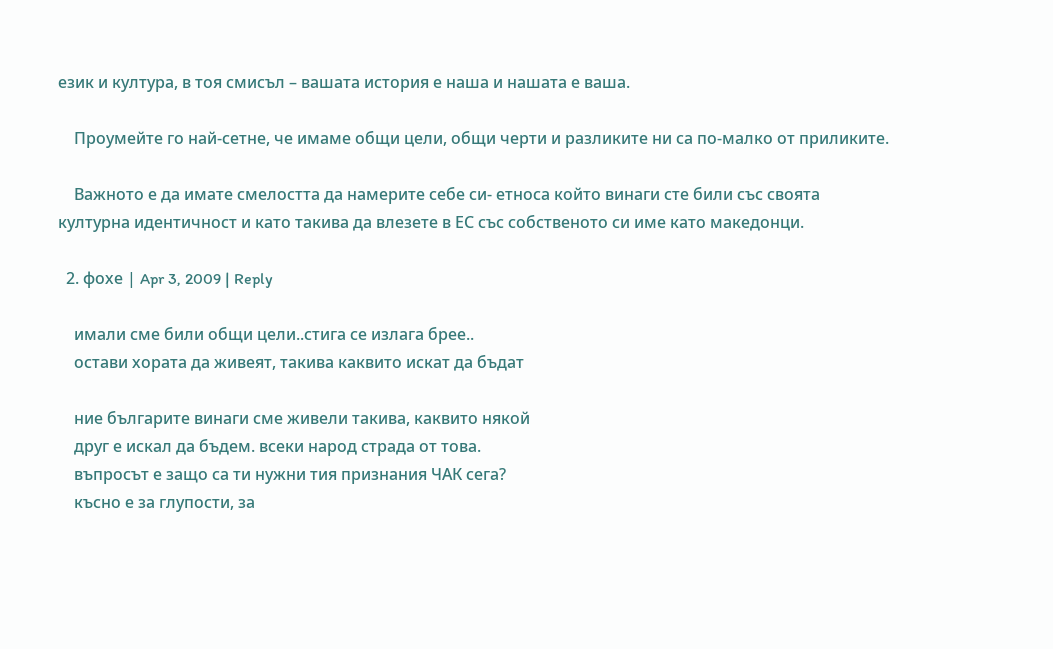език и култура, в тоя смисъл – вашата история е наша и нашата е ваша.

    Проумейте го най-сетне, че имаме общи цели, общи черти и разликите ни са по-малко от приликите.

    Важното е да имате смелостта да намерите себе си- етноса който винаги сте били със своята културна идентичност и като такива да влезете в ЕС със собственото си име като македонци.

  2. фохе | Apr 3, 2009 | Reply

    имали сме били общи цели..стига се излага брее..
    остави хората да живеят, такива каквито искат да бъдат

    ние българите винаги сме живели такива, каквито някой
    друг е искал да бъдем. всеки народ страда от това.
    въпросът е защо са ти нужни тия признания ЧАК сега?
    късно е за глупости, за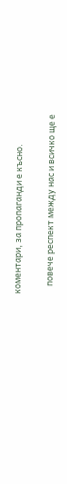коментари, за пропаганди е късно.

    повече респект между нас и всичко ще е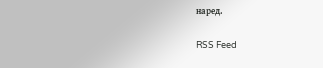наред.

RSS Feed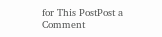for This PostPost a Comment